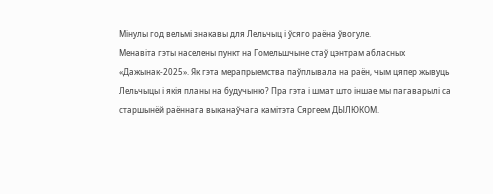Мінулы год вельмі знакавы для Лельчыц і ўсяго раёна ўвогуле.
Менавіта гэты населены пункт на Гомельшчыне стаў цэнтрам абласных «Дажынак-2025». Як гэта мерапрыемства паўплывала на раён, чым цяпер жывуць Лельчыцы і якія планы на будучыню? Пра гэта і шмат што іншае мы пагаварылі са старшынёй раённага выканаўчага камітэта Сяргеем ДЫЛЮКОМ.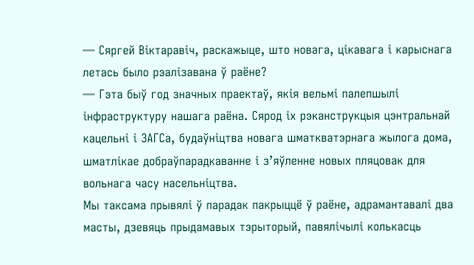— Сяргей Віктаравіч, раскажыце, што новага, цікавага і карыснага летась было рэалізавана ў раёне?
— Гэта быў год значных праектаў, якія вельмі палепшылі інфраструктуру нашага раёна. Сярод іх рэканструкцыя цэнтральнай кацельні і ЗАГСа, будаўніцтва новага шматкватэрнага жылога дома, шматлікае добраўпарадкаванне і з’яўленне новых пляцовак для вольнага часу насельніцтва.
Мы таксама прывялі ў парадак пакрыццё ў раёне, адрамантавалі два масты, дзевяць прыдамавых тэрыторый, павялічылі колькасць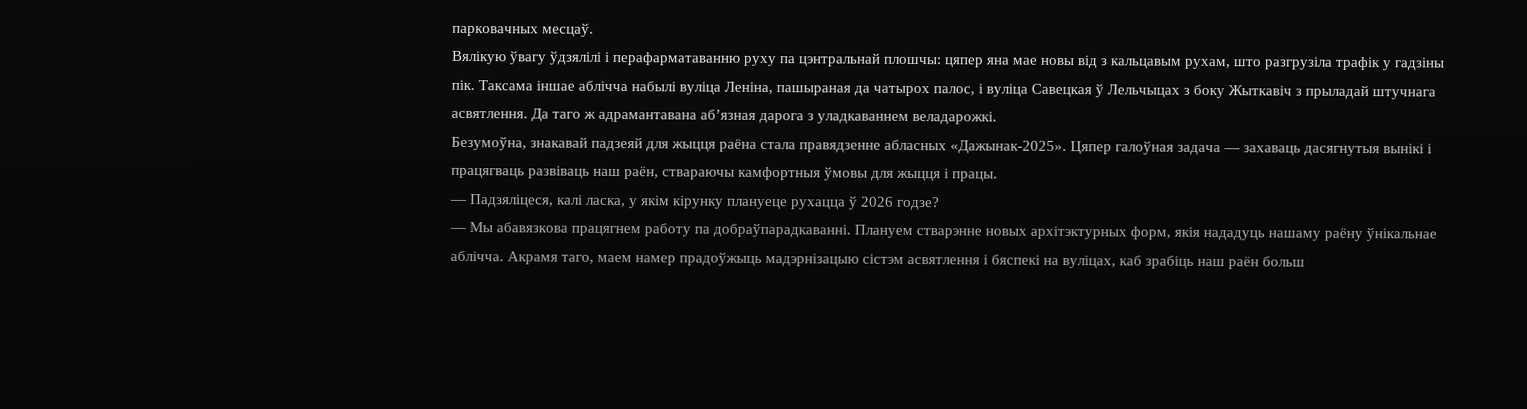парковачных месцаў.
Вялікую ўвагу ўдзялілі і перафарматаванню руху па цэнтральнай плошчы: цяпер яна мае новы від з кальцавым рухам, што разгрузіла трафік у гадзіны пік. Таксама іншае аблічча набылі вуліца Леніна, пашыраная да чатырох палос, і вуліца Савецкая ў Лельчыцах з боку Жыткавіч з прыладай штучнага асвятлення. Да таго ж адрамантавана аб’язная дарога з уладкаваннем веладарожкі.
Безумоўна, знакавай падзеяй для жыцця раёна стала правядзенне абласных «Дажынак-2025». Цяпер галоўная задача — захаваць дасягнутыя вынікі і працягваць развіваць наш раён, ствараючы камфортныя ўмовы для жыцця і працы.
— Падзяліцеся, калі ласка, у якім кірунку плануеце рухацца ў 2026 годзе?
— Мы абавязкова працягнем работу па добраўпарадкаванні. Плануем стварэнне новых архітэктурных форм, якія нададуць нашаму раёну ўнікальнае аблічча. Акрамя таго, маем намер прадоўжыць мадэрнізацыю сістэм асвятлення і бяспекі на вуліцах, каб зрабіць наш раён больш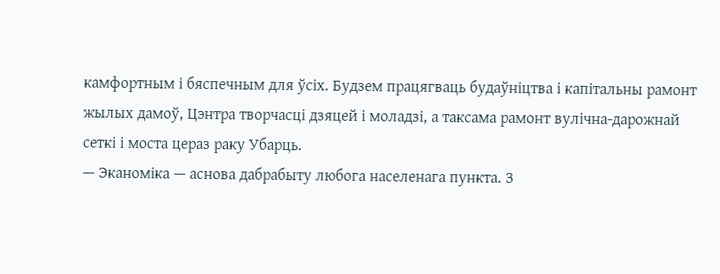камфортным і бяспечным для ўсіх. Будзем працягваць будаўніцтва і капітальны рамонт жылых дамоў, Цэнтра творчасці дзяцей і моладзі, а таксама рамонт вулічна-дарожнай сеткі і моста цераз раку Убарць.
— Эканоміка — аснова дабрабыту любога населенага пункта. З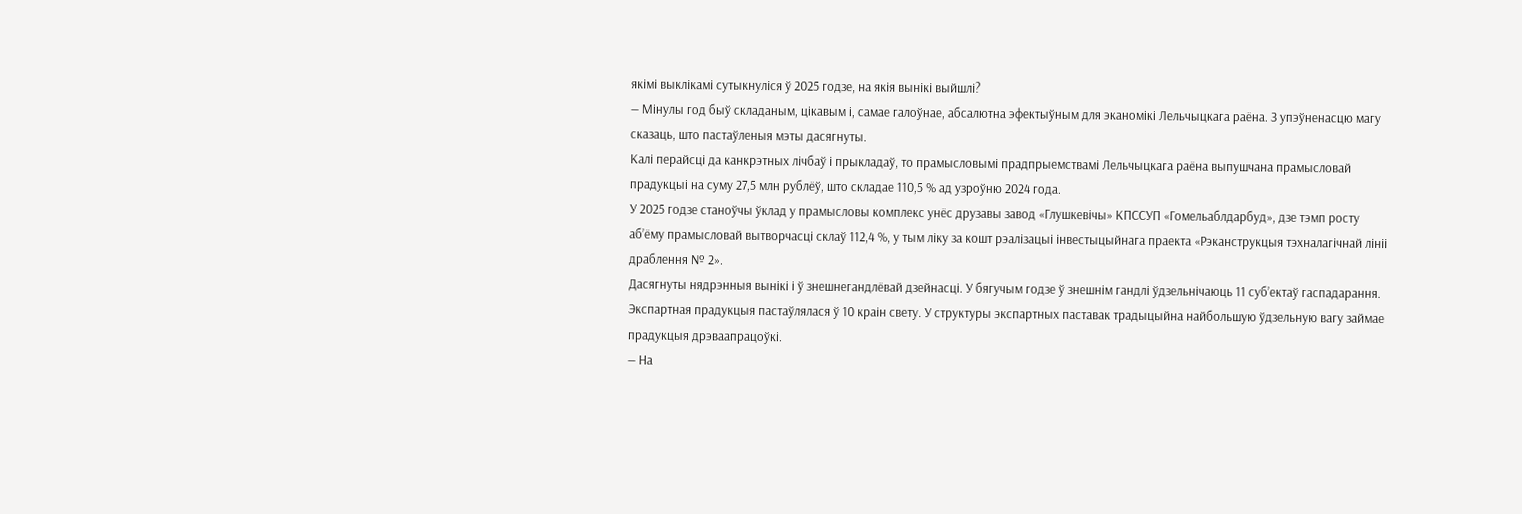якімі выклікамі сутыкнуліся ў 2025 годзе, на якія вынікі выйшлі?
— Мінулы год быў складаным, цікавым і, самае галоўнае, абсалютна эфектыўным для эканомікі Лельчыцкага раёна. З упэўненасцю магу сказаць, што пастаўленыя мэты дасягнуты.
Калі перайсці да канкрэтных лічбаў і прыкладаў, то прамысловымі прадпрыемствамі Лельчыцкага раёна выпушчана прамысловай прадукцыі на суму 27,5 млн рублёў, што складае 110,5 % ад узроўню 2024 года.
У 2025 годзе станоўчы ўклад у прамысловы комплекс унёс друзавы завод «Глушкевічы» КПССУП «Гомельаблдарбуд», дзе тэмп росту аб’ёму прамысловай вытворчасці склаў 112,4 %, у тым ліку за кошт рэалізацыі інвестыцыйнага праекта «Рэканструкцыя тэхналагічнай лініі драблення № 2».
Дасягнуты нядрэнныя вынікі і ў знешнегандлёвай дзейнасці. У бягучым годзе ў знешнім гандлі ўдзельнічаюць 11 суб’ектаў гаспадарання. Экспартная прадукцыя пастаўлялася ў 10 краін свету. У структуры экспартных паставак традыцыйна найбольшую ўдзельную вагу займае прадукцыя дрэваапрацоўкі.
— На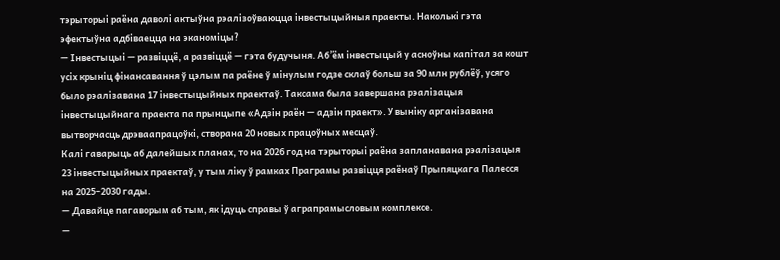тэрыторыі раёна даволі актыўна рэалізоўваюцца інвестыцыйныя праекты. Наколькі гэта эфектыўна адбіваецца на эканоміцы?
— Інвестыцыі — развіццё, а развіццё — гэта будучыня. Аб’ём інвестыцый у асноўны капітал за кошт усіх крыніц фінансавання ў цэлым па раёне ў мінулым годзе склаў больш за 90 млн рублёў, усяго было рэалізавана 17 інвестыцыйных праектаў. Таксама была завершана рэалізацыя інвестыцыйнага праекта па прынцыпе «Адзін раён — адзін праект». У выніку арганізавана вытворчасць дрэваапрацоўкі, створана 20 новых працоўных месцаў.
Калі гаварыць аб далейшых планах, то на 2026 год на тэрыторыі раёна запланавана рэалізацыя 23 інвестыцыйных праектаў, у тым ліку ў рамках Праграмы развіцця раёнаў Прыпяцкага Палесся на 2025–2030 гады.
— Давайце пагаворым аб тым, як ідуць справы ў аграпрамысловым комплексе.
—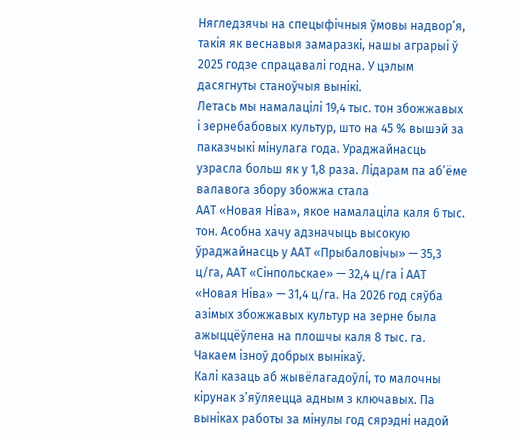Нягледзячы на спецыфічныя ўмовы надвор’я, такія як веснавыя замаразкі, нашы аграрыі ў 2025 годзе спрацавалі годна. У цэлым дасягнуты станоўчыя вынікі.
Летась мы намалацілі 19,4 тыс. тон збожжавых і зернебабовых культур, што на 45 % вышэй за паказчыкі мінулага года. Ураджайнасць узрасла больш як у 1,8 раза. Лідарам па аб’ёме валавога збору збожжа стала
ААТ «Новая Ніва», якое намалаціла каля 6 тыс. тон. Асобна хачу адзначыць высокую ўраджайнасць у ААТ «Прыбаловічы» — 35,3 ц/га, ААТ «Сінпольскае» — 32,4 ц/га і ААТ «Новая Ніва» — 31,4 ц/га. На 2026 год сяўба азімых збожжавых культур на зерне была ажыццёўлена на плошчы каля 8 тыс. га. Чакаем ізноў добрых вынікаў.
Калі казаць аб жывёлагадоўлі, то малочны кірунак з’яўляецца адным з ключавых. Па выніках работы за мінулы год сярэдні надой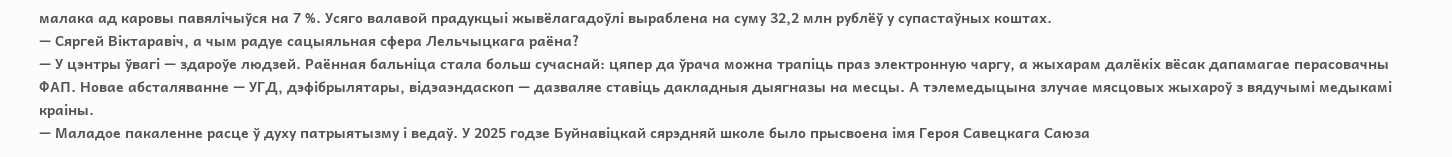малака ад каровы павялічыўся на 7 %. Усяго валавой прадукцыі жывёлагадоўлі выраблена на суму 32,2 млн рублёў у супастаўных коштах.
— Сяргей Віктаравіч, а чым радуе сацыяльная сфера Лельчыцкага раёна?
— У цэнтры ўвагі — здароўе людзей. Раённая бальніца стала больш сучаснай: цяпер да ўрача можна трапіць праз электронную чаргу, а жыхарам далёкіх вёсак дапамагае перасовачны ФАП. Новае абсталяванне — УГД, дэфібрылятары, відэаэндаскоп — дазваляе ставіць дакладныя дыягназы на месцы. А тэлемедыцына злучае мясцовых жыхароў з вядучымі медыкамі краіны.
— Маладое пакаленне расце ў духу патрыятызму і ведаў. У 2025 годзе Буйнавіцкай сярэдняй школе было прысвоена імя Героя Савецкага Саюза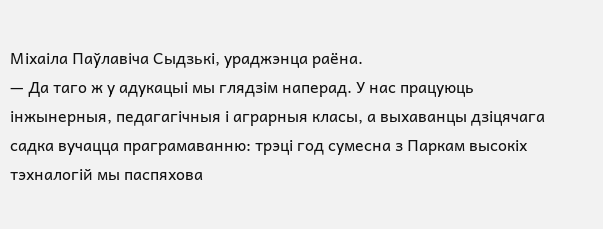Міхаіла Паўлавіча Сыдзькі, ураджэнца раёна.
— Да таго ж у адукацыі мы глядзім наперад. У нас працуюць інжынерныя, педагагічныя і аграрныя класы, а выхаванцы дзіцячага садка вучацца праграмаванню: трэці год сумесна з Паркам высокіх тэхналогій мы паспяхова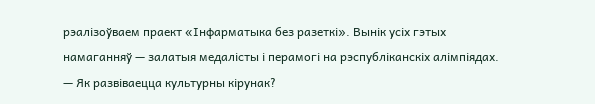рэалізоўваем праект «Інфарматыка без разеткі». Вынік усіх гэтых намаганняў — залатыя медалісты і перамогі на рэспубліканскіх алімпіядах.
— Як развіваецца культурны кірунак?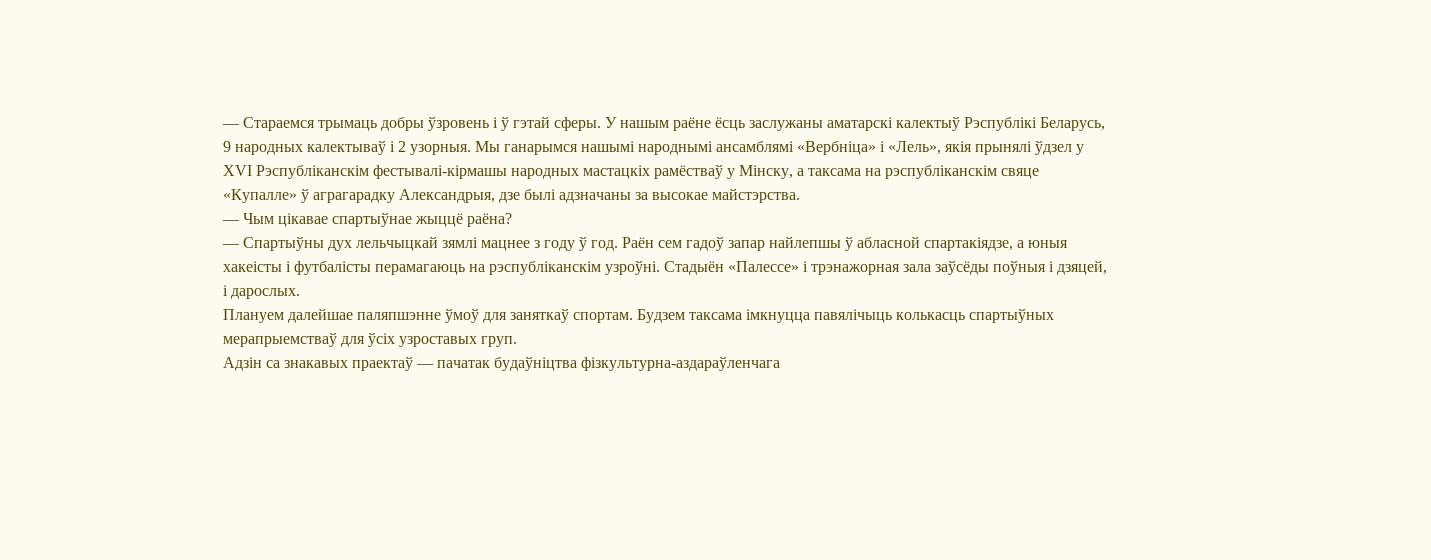— Стараемся трымаць добры ўзровень і ў гэтай сферы. У нашым раёне ёсць заслужаны аматарскі калектыў Рэспублікі Беларусь, 9 народных калектываў і 2 узорныя. Мы ганарымся нашымі народнымі ансамблямі «Вербніца» і «Лель», якія прынялі ўдзел у XVІ Рэспубліканскім фестывалі-кірмашы народных мастацкіх рамёстваў у Мінску, а таксама на рэспубліканскім свяце «Купалле» ў аграгарадку Александрыя, дзе былі адзначаны за высокае майстэрства.
— Чым цікавае спартыўнае жыццё раёна?
— Спартыўны дух лельчыцкай зямлі мацнее з году ў год. Раён сем гадоў запар найлепшы ў абласной спартакіядзе, а юныя хакеісты і футбалісты перамагаюць на рэспубліканскім узроўні. Стадыён «Палессе» і трэнажорная зала заўсёды поўныя і дзяцей, і дарослых.
Плануем далейшае паляпшэнне ўмоў для заняткаў спортам. Будзем таксама імкнуцца павялічыць колькасць спартыўных мерапрыемстваў для ўсіх узроставых груп.
Адзін са знакавых праектаў — пачатак будаўніцтва фізкультурна-аздараўленчага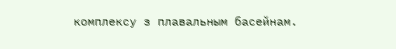комплексу з плавальным басейнам.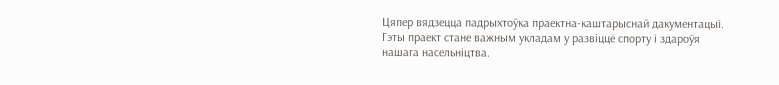Цяпер вядзецца падрыхтоўка праектна-каштарыснай дакументацыі. Гэты праект стане важным укладам у развіццё спорту і здароўя нашага насельніцтва.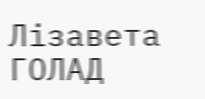Лізавета ГОЛАД